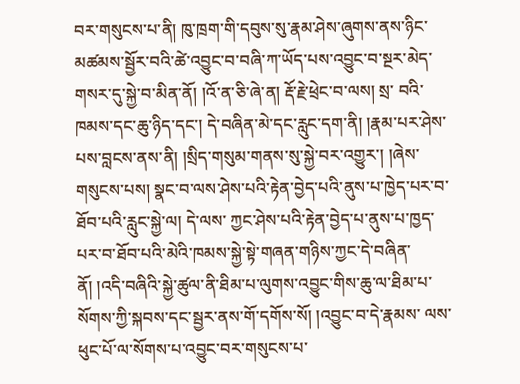བར་གསུངས་པ་ནི། ཁུ་ཁྲག་གི་དབུས་སུ་རྣམ་ཤེས་ཞུགས་ནས་ཉིང་མཚམས་སྦྱོར་བའི་ཚེ་འབྱུང་བ་བཞི་ཀ་ཡོད་པས་འབྱུང་བ་སྔར་མེད་གསར་དུ་སྐྱེ་བ་མིན་ནོ། །འོ་ན་ཅི་ཞེ་ན། རྡོ་རྗེ་ཕྲེང་བ་ལས། སྲ་ བའི་ཁམས་དང་ཆུ་ཉིད་དང་། དེ་བཞིན་མེ་དང་རླུང་དག་ནི། །རྣམ་པར་ཤེས་པས་བླངས་ནས་ནི། །སྲིད་གསུམ་གནས་སུ་སྐྱེ་བར་འགྱུར་། །ཞེས་གསུངས་པས། སྣང་བ་ལས་ཤེས་པའི་རྟེན་བྱེད་པའི་ནུས་པ་ཁྱེད་པར་བ་ཐོབ་པའི་རླུང་སྐྱེ་ལ། དེ་ལས་ ཀྱང་ཤེས་པའི་རྟེན་བྱེད་པ་ནུས་པ་ཁྱད་པར་བ་ཐོབ་པའི་མེའི་ཁམས་སྐྱེ་སྟེ་གཞན་གཉིས་ཀྱང་དེ་བཞིན་ནོ། །འདི་བཞིའི་སྐྱེ་ཚུལ་ནི་ཐིམ་པ་ལུགས་འབྱུང་གིས་ཆུ་ལ་ཐིམ་པ་སོགས་ཀྱི་སྐབས་དང་སྦྱར་ནས་གོ་དགོས་སོ། །འབྱུང་བ་དེ་རྣམས་ ལས་ཕུང་པོ་ལ་སོགས་པ་འབྱུང་བར་གསུངས་པ་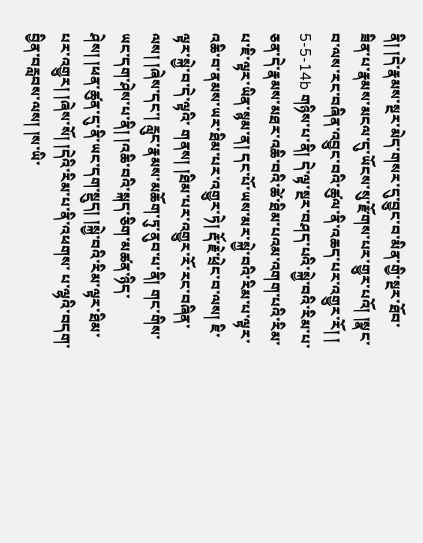ནི། །དེ་རྣམས་སྔར་མེད་གསར་དུ་བྱུང་བ་མིན་གྱི་སྔར་ཐོབ་ཟིན་པ་རྣམས་མངལ་དུ་ཡོངས་སུ་རྫོགས་པར་གྱུར་པའོ། །སྣང་བ་ལས་རང་བཞིན་འབྱུང་བའི་ཚུལ་ནི་འཆད་པར་འགྱུར་རོ། ། 5-5-14b གཉིས་པ་ནི། དེ་ལྟ་སྔར་བཤད་པའི་སྐྱེ་བའི་རིམ་པ་ཅན་དེ་རྣམས་མཐར་འཆི་བའི་ཚེ་ཐིམ་པའམ་འགག་པའི་རིམ་པ་ཇི་ལྟར་ཡིན་སྙམ་ན། དང་པོ་ཡས་མར་སྐྱེ་བའི་རིམ་པ་ལྟར་འཆི་བ་ནམས་ཡར་ཐིམ་པར་འགྱུར་ཏེ། རྡོ་རྗེ་ཕྲེང་བ་ལས། ཇི་ལྟར་སྐྱེ་བ་དེ་ལྟའི་ གནས། །ཐིམ་པར་འགྱུར་རོ་རང་བཞིན་ལས། །ཞེས་དང་། རླུང་རྣམས་མཆོག་ཏུ་ནུབ་པ་ནི། གང་གིས་ཡང་དག་ཤེས་པ་ནི། །འཆི་བའི་སྐད་ཅིག་མཚན་ཉིད་ཤེས། །ཕན་ཚུན་དུ་ནི་ཡང་དག་སྡུད། །སྐྱེ་བའི་རིམ་ལྟར་ཐིམ་པར་འགྱུར། །ཞེས་སོ། །དེའི་རིམ་པ་ནི་འཕགས་ པ་ལྷའི་བདག་བྱིན་བརླབས་ལས། །ས་ཡི་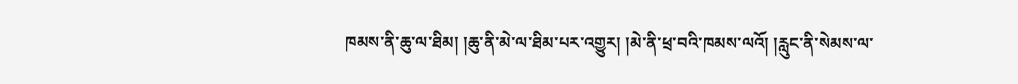ཁམས་ནི་ཆུ་ལ་ཐིམ། །ཆུ་ནི་མེ་ལ་ཐིམ་པར་འགྱུར། །མེ་ནི་ཕྲ་བའི་ཁམས་ལའོ། །རླུང་ནི་སེམས་ལ་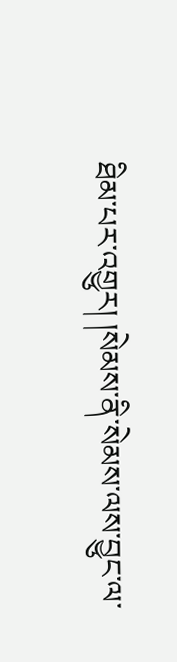ཐིམ་པར་འགྱུར། །སེམས་ནི་སེམས་ལས་བྱུང་ལ་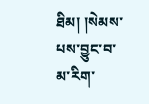ཐིམ། །སེམས་པས་བྱུང་བ་མ་རིག་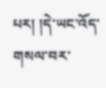པར། །དེ་ཡང་འོད་ གསལ་བར་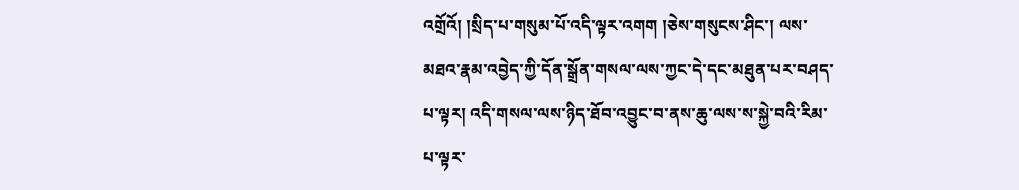འགྲོའོ། །སྲིད་པ་གསུམ་པོ་འདི་ལྟར་འགག །ཅེས་གསུངས་ཤིང་། ལས་མཐའ་རྣམ་འབྱེད་ཀྱི་དོན་སྒྲོན་གསལ་ལས་ཀྱང་དེ་དང་མཐུན་པར་བཤད་པ་ལྟར། འདི་གསལ་ལས་ཉིད་ཐོབ་འབྱུང་བ་ནས་ཆུ་ལས་ས་སྐྱེ་བའི་རིམ་པ་ལྟར་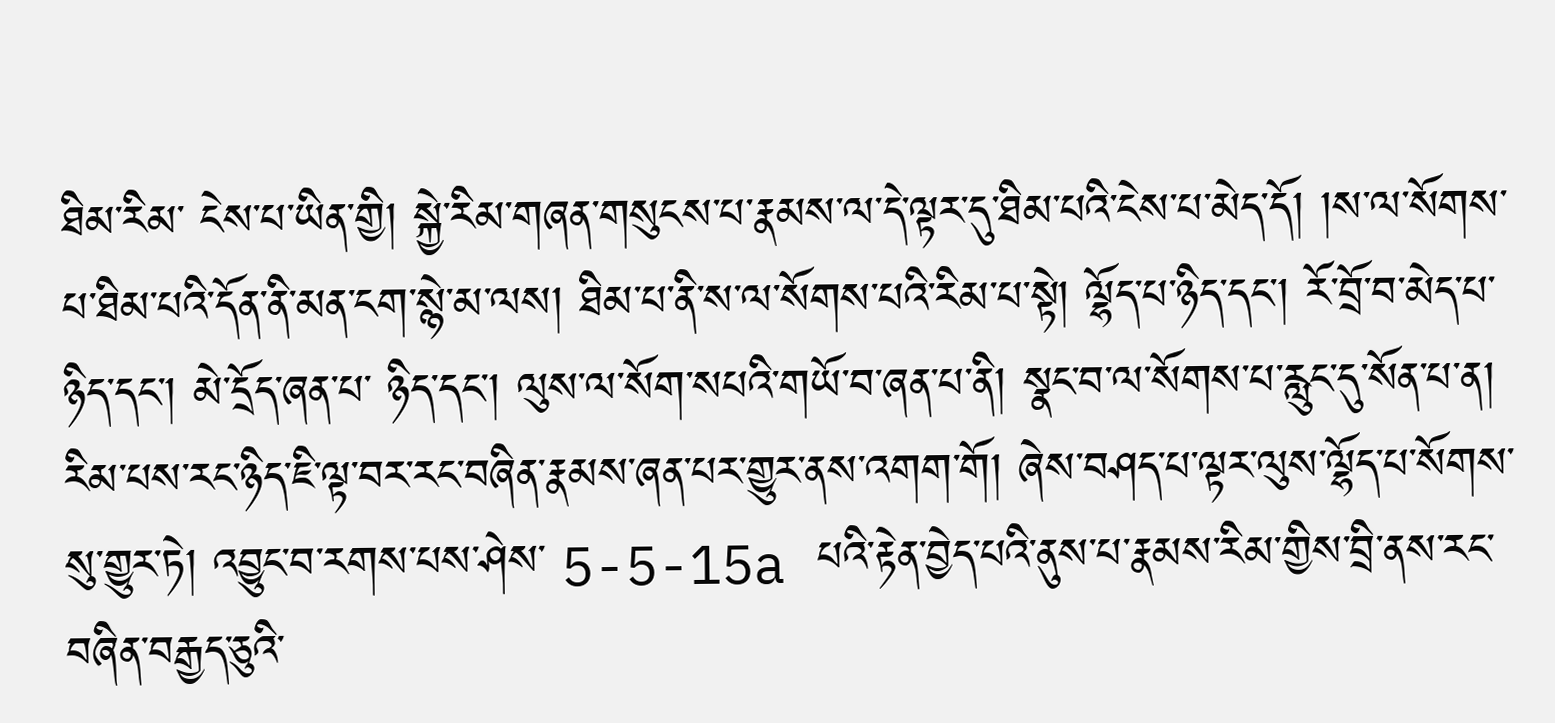ཐིམ་རིམ་ ངེས་པ་ཡིན་གྱི། སྐྱེ་རིམ་གཞན་གསུངས་པ་རྣམས་ལ་དེ་ལྟར་དུ་ཐིམ་པའི་ངེས་པ་མེད་དོ། །ས་ལ་སོགས་པ་ཐིམ་པའི་དོན་ནི་མན་ངག་སྙེ་མ་ལས། ཐིམ་པ་ནི་ས་ལ་སོགས་པའི་རིམ་པ་སྟེ། ལྷོད་པ་ཉིད་དང་། རོ་བྲོ་བ་མེད་པ་ཉིད་དང་། མེ་དྲོད་ཞན་པ་ ཉིད་དང་། ལུས་ལ་སོག་སཔའི་གཡོ་བ་ཞན་པ་ནི། སྣང་བ་ལ་སོགས་པ་རླུང་དུ་སོན་པ་ན། རིམ་པས་རང་ཉིད་ཇི་ལྟ་བར་རང་བཞིན་རྣམས་ཞན་པར་གྱུར་ནས་འགག་གོ། ཞེས་བཤད་པ་ལྟར་ལུས་ལྷོད་པ་སོགས་སུ་གྱུར་ཏེ། འབྱུང་བ་རགས་པས་ཤེས་ 5-5-15a པའི་རྟེན་བྱེད་པའི་ནུས་པ་རྣམས་རིམ་གྱིས་བྲི་ནས་རང་བཞིན་བརྒྱད་ཅུའི་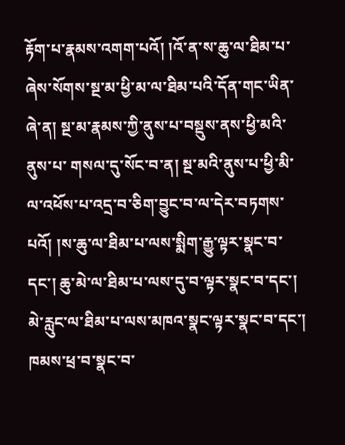རྟོག་པ་རྣམས་འགག་པའོ། །འོ་ན་ས་ཆུ་ལ་ཐིམ་པ་ཞེས་སོགས་སྔ་མ་ཕྱི་མ་ལ་ཐིམ་པའི་དོན་གང་ཡིན་ཞེ་ན། སྔ་མ་རྣམས་ཀྱི་ནུས་པ་བསྡུས་ནས་ཕྱི་མའི་ནུས་པ་ གསལ་དུ་སོང་བ་ན། སྔ་མའི་ནུས་པ་ཕྱི་མི་ལ་འཕོས་པ་འདྲ་བ་ཅིག་བྱུང་བ་ལ་དེར་བཏགས་པའོ། །ས་ཆུ་ལ་ཐིམ་པ་ལས་སྨིག་རྒྱུ་ལྟར་སྣང་བ་དང་། ཆུ་མེ་ལ་ཐིམ་པ་ལས་དུ་བ་ལྟར་སྣང་བ་དང་། མེ་རླུང་ལ་ཐིམ་པ་ལས་མཁའ་སྣང་ལྟར་སྣང་བ་དང་། ཁམས་ཕྲ་བ་སྣང་བ་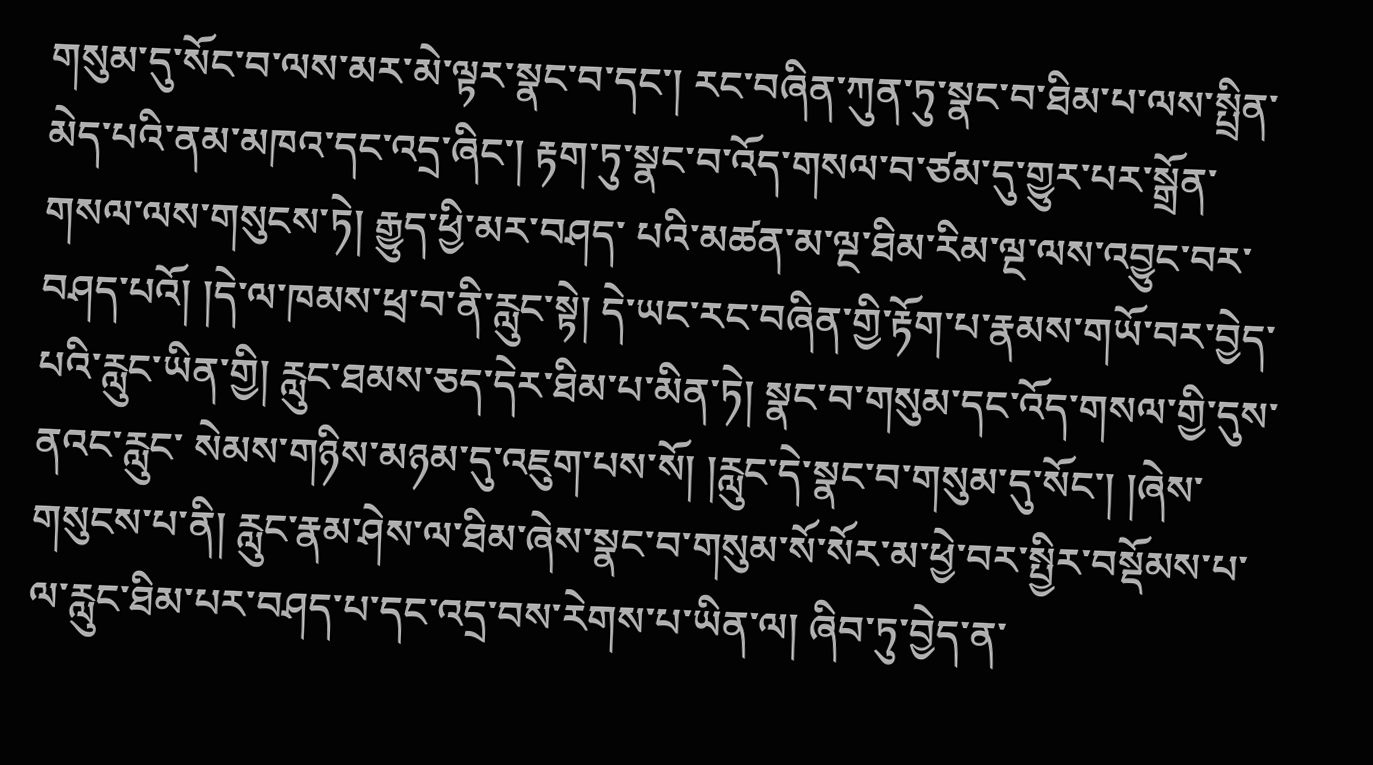གསུམ་དུ་སོང་བ་ལས་མར་མེ་ལྟར་སྣང་བ་དང་། རང་བཞིན་ཀུན་ཏུ་སྣང་བ་ཐིམ་པ་ལས་སྤྲིན་མེད་པའི་ནམ་མཁའ་དང་འདྲ་ཞིང་། རྟག་ཏུ་སྣང་བ་འོད་གསལ་བ་ཙམ་དུ་གྱུར་པར་སྒྲོན་གསལ་ལས་གསུངས་ཏེ། རྒྱུད་ཕྱི་མར་བཤད་ པའི་མཚན་མ་ལྔ་ཐིམ་རིམ་ལྔ་ལས་འབྱུང་བར་བཤད་པའོ། །དེ་ལ་ཁམས་ཕྲ་བ་ནི་རླུང་སྟེ། དེ་ཡང་རང་བཞིན་གྱི་རྟོག་པ་རྣམས་གཡོ་བར་བྱེད་པའི་རླུང་ཡིན་གྱི། རླུང་ཐམས་ཅད་དེར་ཐིམ་པ་མིན་ཏེ། སྣང་བ་གསུམ་དང་འོད་གསལ་གྱི་དུས་ནའང་རླུང་ སེམས་གཉིས་མཉམ་དུ་འཇུག་པས་སོ། །རླུང་དེ་སྣང་བ་གསུམ་དུ་སོང་། །ཞེས་གསུངས་པ་ནི། རླུང་རྣམ་ཤེས་ལ་ཐིམ་ཞེས་སྣང་བ་གསུམ་སོ་སོར་མ་ཕྱེ་བར་སྤྱིར་བསྡོམས་པ་ལ་རླུང་ཐིམ་པར་བཤད་པ་དང་འདྲ་བས་རེགས་པ་ཡིན་ལ། ཞིབ་ཏུ་བྱེད་ན་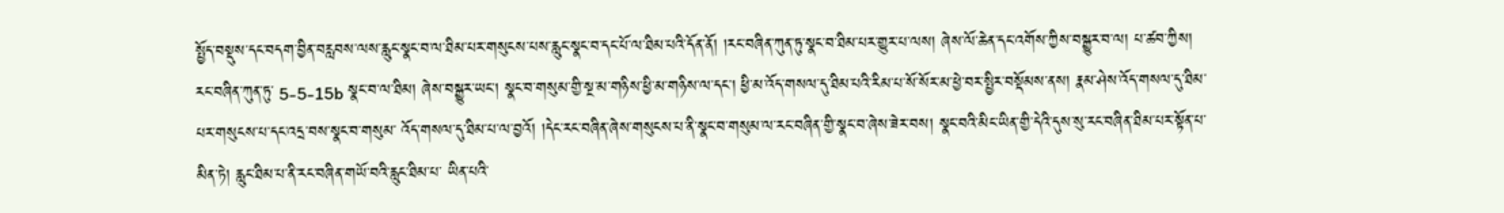སྤྱོད་བསྡུས་དང་བདག་བྱིན་བརླབས་ལས་རླུང་སྣང་བ་ལ་ཐིམ་པར་གསུངས་པས་རླུང་སྣང་བ་དང་པོ་ལ་ཐིམ་པའི་དོན་ནོ། །རང་བཞིན་ཀུན་ཏུ་སྣང་བ་ཐིམ་པར་གྱུར་པ་ལས། ཞེས་ལོ་ཆེན་དང་འགོས་ཀྱིས་བསྒྱུར་བ་ལ། པ་ཚབ་ཀྱིས། རང་བཞིན་ཀུན་ཏུ་ 5-5-15b སྣང་བ་ལ་ཐིམ། ཞེས་བསྒྱུར་ཡང་། སྣང་བ་གསུམ་གྱི་སྔ་མ་གཉིས་ཕྱི་མ་གཉིས་ལ་དང་། ཕྱི་མ་འོད་གསལ་དུ་ཐིམ་པའི་རིམ་པ་སོ་སོར་མ་ཕྱེ་བར་སྤྱིར་བསྡོམས་ནས། རྣམ་ཤེས་འོད་གསལ་དུ་ཐིམ་པར་གསུངས་པ་དང་འདྲ་བས་སྣང་བ་གསུམ་ འོད་གསལ་དུ་ཐིམ་པ་ལ་བྱའོ། །དེང་རང་བཞིན་ཞེས་གསུངས་པ་ནི་སྣང་བ་གསུམ་ལ་རང་བཞིན་གྱི་སྣང་བ་ཞེས་ཟེར་བས། སྣང་བའི་མིང་ཡིན་གྱི་དེའི་དུས་སུ་རང་བཞིན་ཐིམ་པར་སྟོན་པ་མིན་ཏེ། རླུང་ཐིམ་པ་ནི་རང་བཞིན་གཡོ་བའི་རླུང་ཐིམ་པ་ ཡིན་པའི་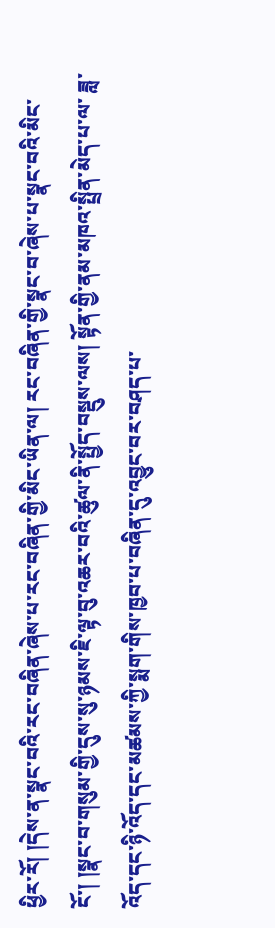ཕྱིར་རོ། །དེས་ན་སྣང་བའི་རང་བཞིན་ཞེས་པ་རང་བཞིན་གྱི་མིང་ཡིན་ལ། རང་བཞིན་གྱི་སྣང་བ་ཞེས་པ་སྣང་བའི་མིང་ངོ་། །སྣང་བ་གསུམ་གྱི་དུས་སུ་ཉམས་ཇི་ལྟ་བུ་འཆར་བའི་ཚུལ་ནི་སྤྱོད་བསྡུས་ལས། སྟོན་གྱི་ནམ་མཁའ་སྤྲིན་མེད་པ་ལ་ ཟླ་འོད་དང་ཉི་འོད་དང་མཚམས་ཀྱི་སྨག་གིས་ཁྱབ་པ་བཞིན་དུ་འབྱུང་བར་བཤད་པ་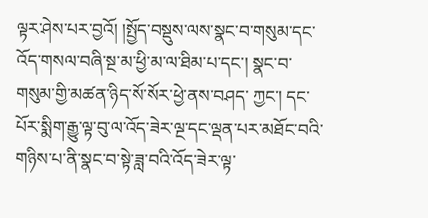ལྟར་ཤེས་པར་བྱའོ། །སྤྱོད་བསྡུས་ལས་སྣང་བ་གསུམ་དང་འོད་གསལ་བཞི་སྔ་མ་ཕྱི་མ་ལ་ཐིམ་པ་དང་། སྣང་བ་གསུམ་གྱི་མཚན་ཉིད་སོ་སོར་ཕྱེ་ནས་བཤད་ ཀྱང་། དང་པོར་སྨིག་རྒྱུ་ལྟ་བུ་ལ་འོད་ཟེར་ལྔ་དང་ལྡན་པར་མཐོང་བའི་གཉིས་པ་ནི་སྣང་བ་སྟེ་ཟླ་བའི་འོད་ཟེར་ལྟ་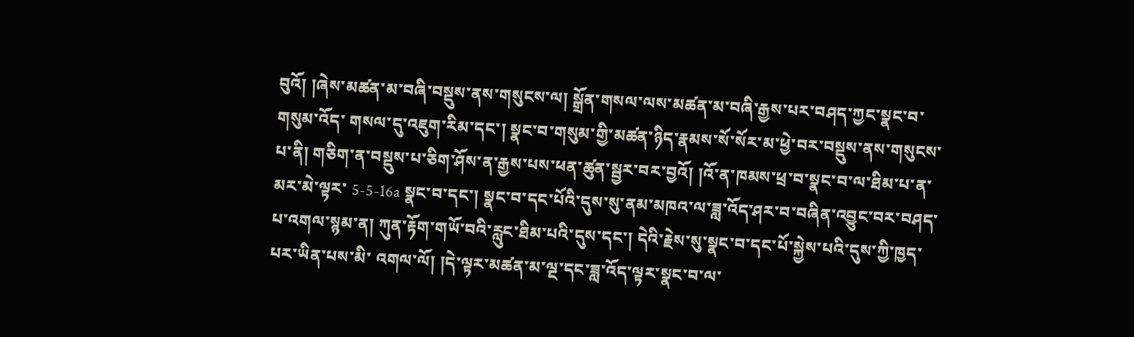བུའོ། །ཞེས་མཚན་མ་བཞི་བསྡུས་ནས་གསུངས་ལ། སྒྲོན་གསལ་ལས་མཚན་མ་བཞི་རྒྱས་པར་བཤད་ཀྱང་སྣང་བ་གསུམ་འོད་ གསལ་དུ་འཇུག་རིམ་དང་། སྣང་བ་གསུམ་གྱི་མཚན་ཉིད་རྣམས་སོ་སོར་མ་ཕྱེ་བར་བསྡུས་ནས་གསུངས་པ་ནི། གཅིག་ན་བསྡུས་པ་ཅིག་ཤོས་ན་རྒྱས་པས་ཕན་ཚུན་སྦྱར་བར་བྱའོ། །འོ་ན་ཁམས་ཕྲ་བ་སྣང་བ་ལ་ཐིམ་པ་ན་མར་མེ་ལྟར་ 5-5-16a སྣང་བ་དང་། སྣང་བ་དང་པོའི་དུས་སུ་ནམ་མཁའ་ལ་ཟླ་འོད་ཤར་བ་བཞིན་འབྱུང་བར་བཤད་པ་འགལ་སྙམ་ན། ཀུན་རྟོག་གཡོ་བའི་རླུང་ཐིམ་པའི་དུས་དང་། དེའི་རྗེས་སུ་སྣང་བ་དང་པོ་སྐྱེས་པའི་དུས་ཀྱི་ཁྱད་པར་ཡིན་པས་མི་ འགལ་ལོ། །དེ་ལྟར་མཚན་མ་ལྔ་དང་ཟླ་འོད་ལྟར་སྣང་བ་ལ་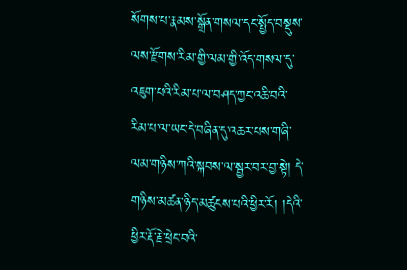སོགས་པ་རྣམས་སྒྲོན་གསལ་དང་སྤྱོད་བསྡུས་ལས་རྫོགས་རིམ་གྱི་ལམ་གྱི་འོད་གསལ་དུ་འཇུག་པའི་རིམ་པ་ལ་བཤད་ཀྱང་འཆི་བའི་རིམ་པ་ལ་ཡང་དེ་བཞིན་དུ་འཆར་པས་གཞི་ ལམ་གཉིས་ཀའི་སྐབས་ལ་སྦྱར་བར་བྱ་སྟེ། དེ་གཉིས་མཚན་ཉིད་མཚུངས་པའི་ཕྱིར་རོ། །དེའི་ཕྱིར་རྡོ་རྗེ་ཕྲེང་བའི་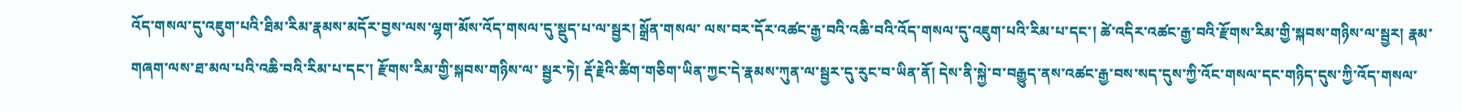འོད་གསལ་དུ་འཇུག་པའི་ཐིམ་རིམ་རྣམས་མདོར་བྱས་ལས་ལྷག་མོས་འོད་གསལ་དུ་སྡུད་པ་ལ་སྦྱར། སྒྲོན་གསལ་ ལས་བར་དོར་འཚང་རྒྱ་བའི་འཆི་བའི་འོད་གསལ་དུ་འཇུག་པའི་རིམ་པ་དང་། ཚེ་འདིར་འཚང་རྒྱ་བའི་རྫོགས་རིམ་གྱི་སྐབས་གཉིས་ལ་སྦྱར། རྣམ་གཞག་ལས་ཐ་མལ་པའི་འཆི་བའི་རིམ་པ་དང་། རྫོགས་རིམ་གྱི་སྐབས་གཉིས་ལ་ སྦྱར་ཏེ། རྡོ་རྗེའི་ཚིག་གཅིག་ཡིན་ཀྱང་དེ་རྣམས་ཀུན་ལ་སྦྱར་དུ་རུང་བ་ཡིན་ནོ། དེས་ནི་སྐྱེ་བ་བརྒྱུད་ནས་འཚང་རྒྱ་བས་སད་དུས་ཀྱི་འོང་གསལ་དང་གཉིད་དུས་ཀྱི་འོད་གསལ་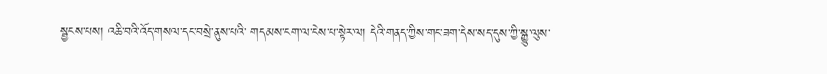སྦྱངས་པས། འཆི་བའི་འོད་གསལ་དང་བསྲེ་ནུས་པའི་ གདམས་ངག་ལ་ངེས་པ་སྟེར་ལ། དེའི་གནད་ཀྱིས་གང་ཟག་དེས་སད་དུས་ཀྱི་སྒྱུ་ལུས་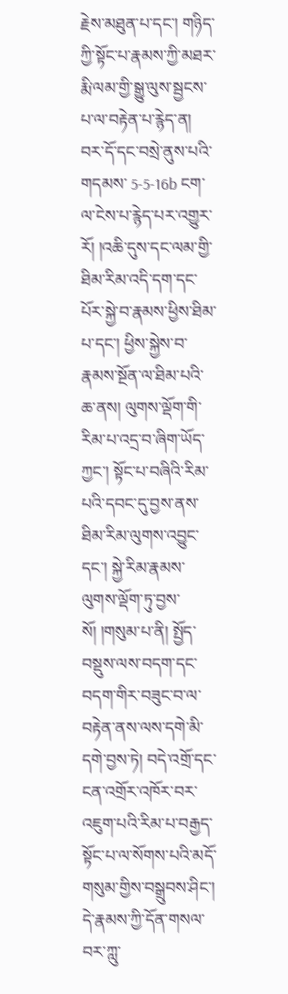རྗེས་མཐུན་པ་དང་། གཉིད་ཀྱི་སྟོང་པ་རྣམས་ཀྱི་མཐར་རྨི་ལམ་གྱི་སྒྱུ་ལུས་སྦྱངས་པ་ལ་བརྟེན་པ་རྙེད་ན། བར་དོ་དང་བསྲེ་ནུས་པའི་གདམས་ 5-5-16b ངག་ལ་ངེས་པ་རྙེད་པར་འགྱུར་རོ། །འཆི་དུས་དང་ལམ་གྱི་ཐིམ་རིམ་འདི་དག་དང་པོར་སྐྱེ་བ་རྣམས་ཕྱིས་ཐིམ་པ་དང་། ཕྱིས་སྐྱེས་བ་རྣམས་སྔོན་ལ་ཐིམ་པའི་ཆ་ནས། ལུགས་ལྡོག་གི་རིམ་པ་འདྲ་བ་ཞིག་ཡོད་ཀྱང་། སྟོང་པ་བཞིའི་རིམ་པའི་དབང་དུ་བྱས་ནས་ ཐིམ་རིམ་ལུགས་འབྱུང་དང་། སྐྱེ་རིམ་རྣམས་ལུགས་ལྡོག་ཏུ་བྱས་སོ། །གསུམ་པ་ནི། སྤྱོད་བསྡུས་ལས་བདག་དང་བདག་གིར་བཟུང་བ་ལ་བརྟེན་ནས་ལས་དགེ་མི་དགེ་བྱས་ཏེ། བདེ་འགྲོ་དང་ངན་འགྲོར་འཁོར་བར་འཇུག་པའི་རིམ་པ་བརྒྱད་ སྟོང་པ་ལ་སོགས་པའི་མདོ་གསུམ་གྱིས་བསྒྲུབས་ཤིང་། དེ་རྣམས་ཀྱི་དོན་གསལ་བར་ཀླུ་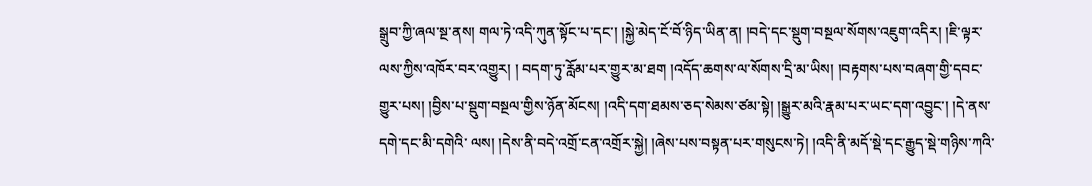སྒྲུབ་ཀྱི་ཞལ་སྔ་ནས། གལ་ཏེ་འདི་ཀུན་སྟོང་པ་དང་། །སྐྱེ་མེད་ངོ་བོ་ཉིད་ཡིན་ན། །བདེ་དང་སྡུག་བསྔལ་སོགས་འཇུག་འདིར། །ཇི་ལྟར་ལས་ཀྱིས་འཁོར་བར་འགྱུར། ། བདག་ཏུ་རློམ་པར་གྱུར་མ་ཐག །འདོད་ཆགས་ལ་སོགས་དྲི་མ་ཡིས། །བརྟགས་པས་བཞག་གྱི་དབང་གྱུར་པས། །བྱིས་པ་སྡུག་བསྔལ་གྱིས་ཉོན་མོངས། །འདི་དག་ཐམས་ཅད་སེམས་ཙམ་སྟེ། །སྒྱུར་མའི་རྣམ་པར་ཡང་དག་འབྱུང་། །དེ་ནས་དགེ་དང་མི་དགེའི་ ལས། །དེས་ནི་བདེ་འགྲོ་ངན་འགྲོར་སྐྱེ། །ཞེས་པས་བསྟན་པར་གསུངས་ཏེ། །འདི་ནི་མདོ་སྡེ་དང་རྒྱུད་སྡེ་གཉིས་ཀའི་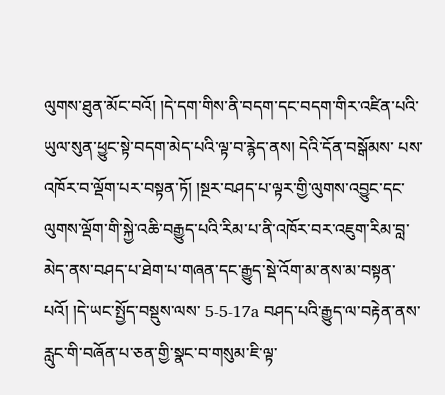ལུགས་ཐུན་མོང་བའོ། །དེ་དག་གིས་ནི་བདག་དང་བདག་གིར་འཛིན་པའི་ཡུལ་སུན་ཕྱུང་སྟེ་བདག་མེད་པའི་ལྟ་བ་རྙེད་ནས། དེའི་དོན་བསྒོམས་ པས་འཁོར་བ་ལྡོག་པར་བསྟན་ཏོ། །སྔར་བཤད་པ་ལྟར་གྱི་ལུགས་འབྱུང་དང་ལུགས་ལྡོག་གི་སྐྱེ་འཆི་བརྒྱུད་པའི་རིམ་པ་ནི་འཁོར་བར་འཇུག་རིམ་བླ་མེད་ནས་བཤད་པ་ཐེག་པ་གཞན་དང་རྒྱུད་སྡེ་འོག་མ་ནས་མ་བསྟན་པའོ། །དེ་ཡང་སྤྱོད་བསྡུས་ལས་ 5-5-17a བཤད་པའི་རྒྱུད་ལ་བརྟེན་ནས་རླུང་གི་བཞོན་པ་ཅན་གྱི་སྣང་བ་གསུམ་ཇི་ལྟ་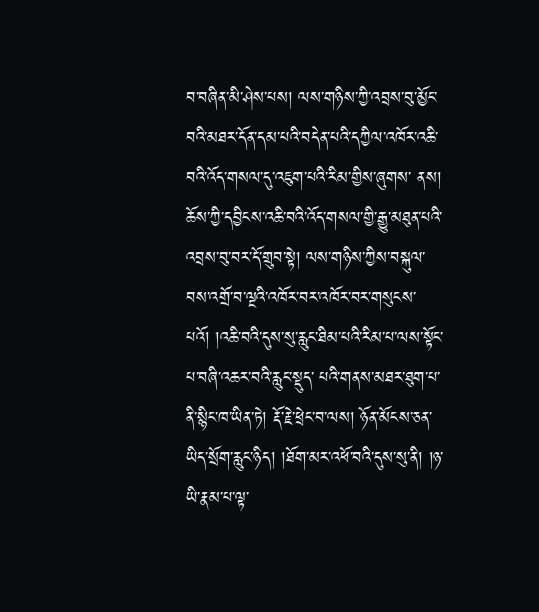བ་བཞིན་མི་ཤེས་པས། ལས་གཉིས་ཀྱི་འབྲས་བུ་མྱོང་བའི་མཐར་དོན་དམ་པའི་བདེན་པའི་དཀྱིལ་འཁོར་འཆི་བའི་འོད་གསལ་དུ་འཇུག་པའི་རིམ་གྱིས་ཞུགས་ ནས། ཆོས་ཀྱི་དབྱིངས་འཆི་བའི་འོད་གསལ་གྱི་རྒྱུ་མཐུན་པའི་འབྲས་བུ་བར་དོ་གྲུབ་སྟེ། ལས་གཉིས་ཀྱིས་བསྐུལ་བས་འགྲོ་བ་ལྔའི་འཁོར་བར་འཁོར་བར་གསུངས་པའོ། །འཆི་བའི་དུས་སུ་རླུང་ཐིམ་པའི་རིམ་པ་ལས་སྟོང་པ་བཞི་འཆར་བའི་རླུང་སྡུད་ པའི་གནས་མཐར་ཐུག་པ་ནི་སྙིང་ཁ་ཡིན་ཏེ། རྡོ་རྗེ་ཕྲེང་བ་ལས། ཉོན་མོངས་ཅན་ཡིད་སྲོག་རླུང་ཉིད། །ཐོག་མར་འཕོ་བའི་དུས་སུ་ནི། །ཉ་ཡི་རྣམ་པ་ལྟ་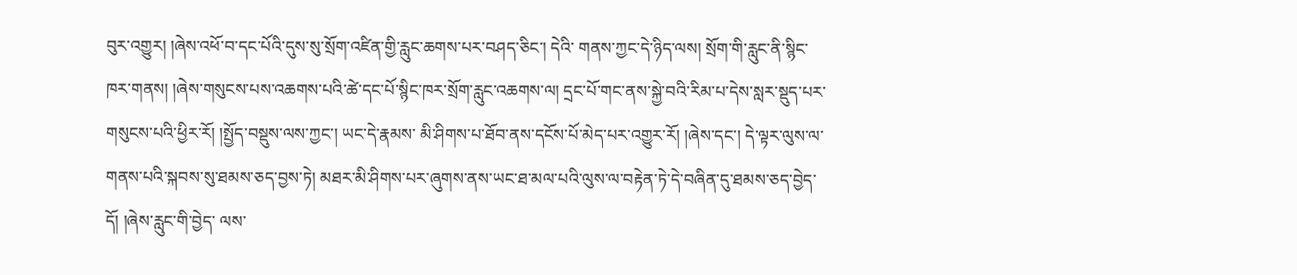བུར་འགྱུར། །ཞེས་འཕོ་བ་དང་པོའི་དུས་སུ་སྲོག་འཛིན་གྱི་རླུང་ཆགས་པར་བཤད་ཅིང་། དེའི་ གནས་ཀྱང་དེ་ཉིད་ལས། སྲོག་གི་རླུང་ནི་སྙིང་ཁར་གནས། །ཞེས་གསུངས་པས་འཆགས་པའི་ཚེ་དང་པོ་སྙིང་ཁར་སྲོག་རླུང་འཆགས་ལ། དྲང་པོ་གང་ནས་སྐྱེ་བའི་རིམ་པ་དེས་སླར་སྡུད་པར་གསུངས་པའི་ཕྱིར་རོ། །སྤྱོད་བསྡུས་ལས་ཀྱང་། ཡང་དེ་རྣམས་ མི་ཤིགས་པ་ཐོབ་ནས་དངོས་པོ་མེད་པར་འགྱུར་རོ། །ཞེས་དང་། དེ་ལྟར་ལུས་ལ་གནས་པའི་སྐབས་སུ་ཐམས་ཅད་བྱས་ཏེ། མཐར་མི་ཤིགས་པར་ཞུགས་ནས་ཡང་ཐ་མལ་པའི་ལུས་ལ་བརྟེན་ཏེ་དེ་བཞིན་དུ་ཐམས་ཅད་བྱེད་དོ། །ཞེས་རླུང་གི་བྱེད་ ལས་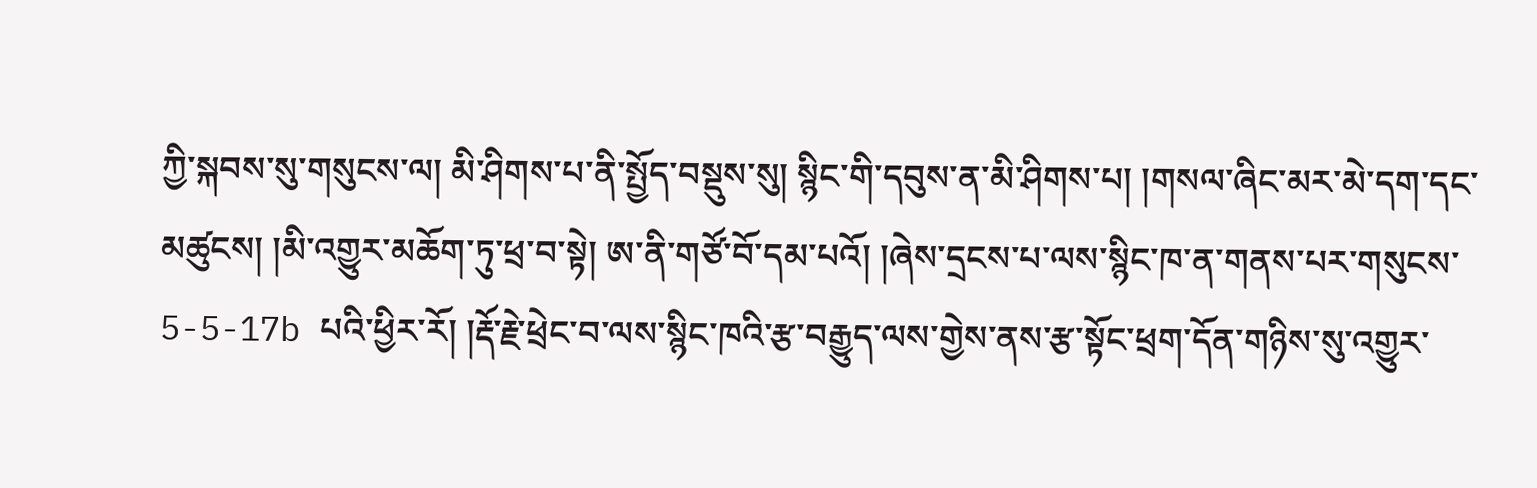ཀྱི་སྐབས་སུ་གསུངས་ལ། མི་ཤིགས་པ་ནི་སྤྱོད་བསྡུས་སུ། སྙིང་གི་དབུས་ན་མི་ཤིགས་པ། །གསལ་ཞིང་མར་མེ་དག་དང་མཚུངས། །མི་འགྱུར་མཆོག་ཏུ་ཕྲ་བ་སྟེ། ཨ་ནི་གཙོ་བོ་དམ་པའོ། །ཞེས་དྲངས་པ་ལས་སྙིང་ཁ་ན་གནས་པར་གསུངས་ 5-5-17b པའི་ཕྱིར་རོ། །རྡོ་རྗེ་ཕྲེང་བ་ལས་སྙིང་ཁའི་རྩ་བརྒྱུད་ལས་གྱེས་ནས་རྩ་སྟོང་ཕྲག་དོན་གཉིས་སུ་འགྱུར་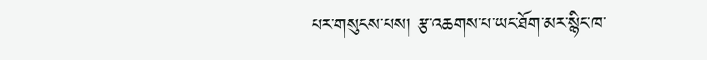པར་གསུངས་པས། རྩ་འཆགས་པ་ཡང་ཐོག་མར་སྙིང་ཁ་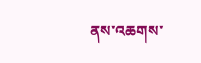ནས་འཆགས་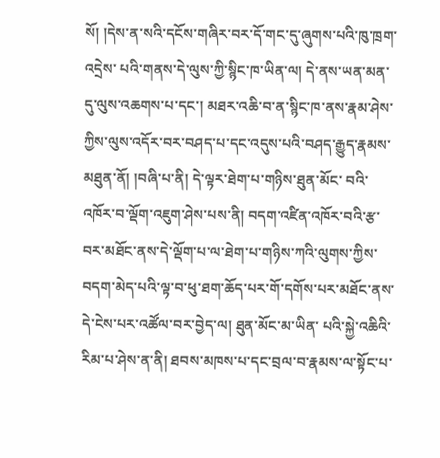སོ། །དེས་ན་སའི་དངོས་གཞིར་བར་དོ་གང་དུ་ཞུགས་པའི་ཁུ་ཁྲག་འདྲེས་ པའི་གནས་དེ་ལུས་ཀྱི་སྙིང་ཁ་ཡིན་ལ། དེ་ནས་ཡན་མན་དུ་ལུས་འཆགས་པ་དང་། མཐར་འཆི་བ་ན་སྙིང་ཁ་ནས་རྣམ་ཤེས་ཀྱིས་ལུས་འདོར་བར་བཤད་པ་དང་འདུས་པའི་བཤད་རྒྱུད་རྣམས་མཐུན་ནོ། །བཞི་པ་ནི། དེ་ལྟར་ཐེག་པ་གཉིས་ཐུན་མོང་ བའི་འཁོར་བ་ལྡོག་འཇུག་ཤེས་པས་ནི། བདག་འཛིན་འཁོར་བའི་རྩ་བར་མཐོང་ནས་དེ་ལྡོག་པ་ལ་ཐེག་པ་གཉིས་ཀའི་ལུགས་ཀྱིས་བདག་མེད་པའི་ལྟ་བ་ཕུ་ཐག་ཆོད་པར་གོ་དགོས་པར་མཐོང་ནས་དེ་ངེས་པར་འཚོལ་བར་བྱེད་ལ། ཐུན་མོང་མ་ཡིན་ པའི་སྐྱེ་འཆིའི་རིམ་པ་ཤེས་ན་ནི། ཐབས་མཁས་པ་དང་བྲལ་བ་རྣམས་ལ་སྟོང་པ་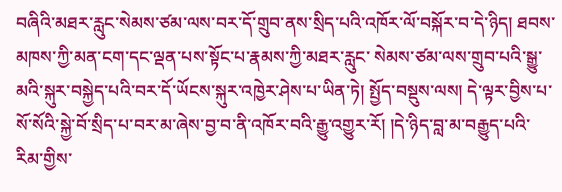བཞིའི་མཐར་རླུང་སེམས་ཙམ་ལས་བར་དོ་གྲུབ་ནས་སྲིད་པའི་འཁོར་ལོ་བསྐོར་བ་དེ་ཉིད། ཐབས་མཁས་ཀྱི་མན་ངག་དང་ལྡན་པས་སྟོང་པ་རྣམས་ཀྱི་མཐར་རླུང་ སེམས་ཙམ་ལས་གྲུབ་པའི་སྒྱུ་མའི་སྐུར་བསྐྱེད་པའི་བར་དོ་ཡོངས་སྐུར་འཁྱེར་ཤེས་པ་ཡིན་ཏེ། སྤྱོད་བསྡུས་ལས། དེ་ལྟར་བྱིས་པ་སོ་སོའི་སྐྱེ་བོ་སྲིད་པ་བར་མ་ཞེས་བྱ་བ་ནི་འཁོར་བའི་རྒྱུ་འགྱུར་རོ། །དེ་ཉིད་བླ་མ་བརྒྱུད་པའི་རིམ་གྱིས་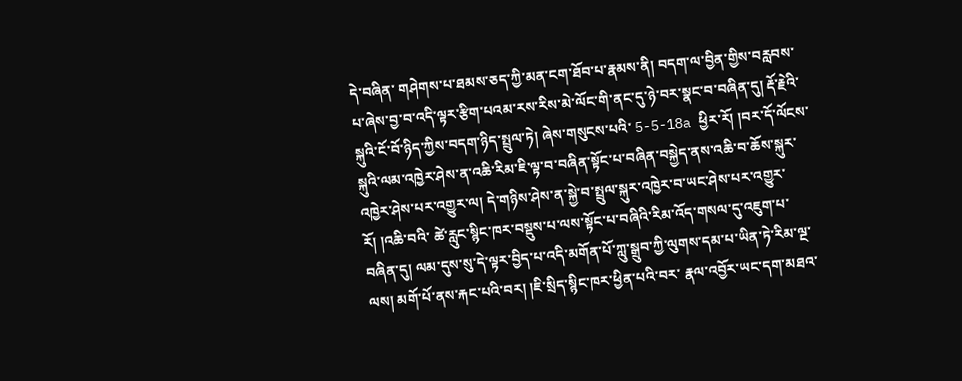དེ་བཞིན་ གཤེགས་པ་ཐམས་ཅད་ཀྱི་མན་ངག་ཐོབ་པ་རྣམས་ནི། བདག་ལ་བྱིན་གྱིས་བརླབས་པ་ཞེས་བྱ་བ་འདི་ལྟར་རྩིག་པའམ་རས་རིས་མེ་ལོང་གི་ནང་དུ་ཉེ་བར་སྣང་བ་བཞིན་དུ། རྡོ་རྗེའི་སྐུའི་ངོ་བོ་ཉིད་ཀྱིས་བདག་ཉིད་སྤྲུལ་ཏེ། ཞེས་གསུངས་པའི་ 5-5-18a ཕྱིར་རོ། །བར་དོ་ལོངས་སྐུའི་ལམ་འཁྱེར་ཤེས་ན་འཆི་རིམ་ཇི་ལྟ་བ་བཞིན་སྟོང་པ་བཞིན་བསྐྱེད་ནས་འཆི་བ་ཆོས་སྐུར་འཁྱེར་ཤེས་པར་འགྱུར་ལ། དེ་གཉིས་ཤེས་ན་སྐྱེ་བ་སྤྲུལ་སྐུར་འཁྱེར་བ་ཡང་ཤེས་པར་འགྱུར་རོ། །འཆི་བའི་ ཚེ་རླུང་སྙིང་ཁར་བསྡུས་པ་ལས་སྟོང་པ་བཞིའི་རིམ་འོད་གསལ་དུ་འཇུག་པ་བཞིན་དུ། ལམ་དུས་སུ་དེ་ལྟར་བྱིད་པ་འདི་མགོན་པོ་ཀླུ་སྒྲུབ་ཀྱི་ལུགས་དམ་པ་ཡིན་ཏེ་རིམ་ལྔ་ལས། མགོ་པོ་ནས་རྐང་པའི་བར། །ཇི་སྲིད་སྙིང་ཁར་ཕྱིན་པའི་བར་ རྣལ་འབྱོར་ཡང་དག་མཐའ་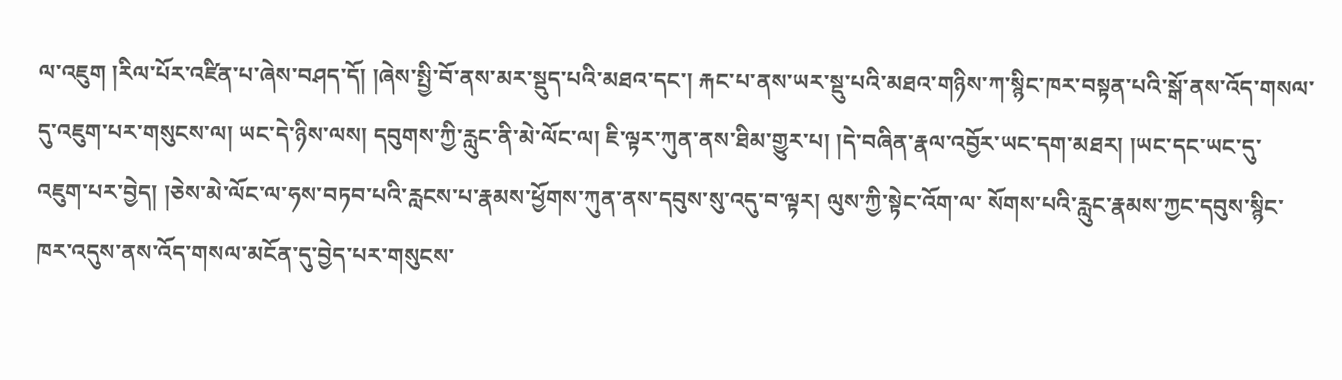ལ་འཇུག །རིལ་པོར་འཛིན་པ་ཞེས་བཤད་དོ། །ཞེས་སྤྱི་བོ་ནས་མར་སྡུད་པའི་མཐའ་དང་། རྐང་པ་ནས་ཡར་སྡུ་པའི་མཐའ་གཉིས་ཀ་སྙིང་ཁར་བསྟན་པའི་སྒོ་ནས་འོད་གསལ་དུ་འཇུག་པར་གསུངས་ལ། ཡང་དེ་ཉིས་ལས། དབུགས་ཀྱི་རླུང་ནི་མེ་ལོང་ལ། ཇི་ལྟར་ཀུན་ནས་ཐིམ་གྱུར་པ། །དེ་བཞིན་རྣལ་འབྱོར་ཡང་དག་མཐར། །ཡང་དང་ཡང་དུ་འཇུག་པར་བྱེད། །ཅེས་མེ་ལོང་ལ་ཧས་བཏབ་པའི་རླངས་པ་རྣམས་ཕྱོགས་ཀུན་ནས་དབུས་སུ་འདུ་བ་ལྟར། ལུས་ཀྱི་སྟེང་འོག་ལ་ སོགས་པའི་རླུང་རྣམས་ཀྱང་དབུས་སྙིང་ཁར་འདུས་ནས་འོད་གསལ་མངོན་དུ་བྱེད་པར་གསུངས་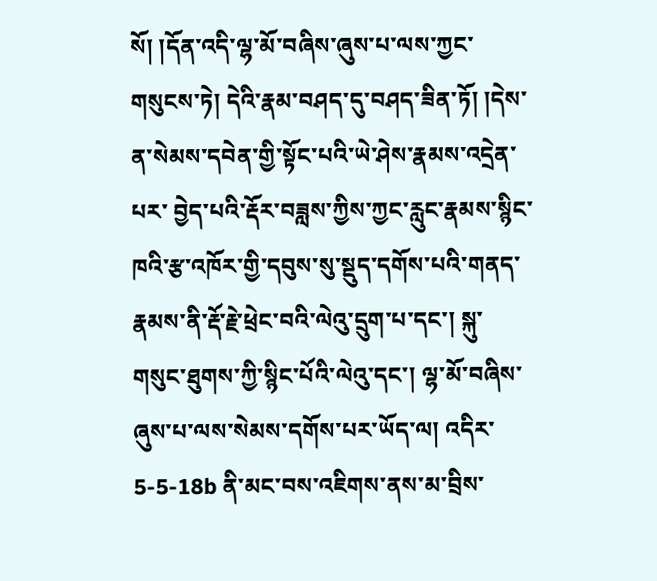སོ། །དོན་འདི་ལྷ་མོ་བཞིས་ཞུས་པ་ལས་ཀྱང་གསུངས་ཏེ། དེའི་རྣམ་བཤད་དུ་བཤད་ཟིན་ཏོ། །དེས་ན་སེམས་དབེན་གྱི་སྟོང་པའི་ཡེ་ཤེས་རྣམས་འདྲེན་པར་ བྱེད་པའི་རྡོར་བཟླས་ཀྱིས་ཀྱང་རླུང་རྣམས་སྙིང་ཁའི་རྩ་འཁོར་གྱི་དབུས་སུ་སྡུད་དགོས་པའི་གནད་རྣམས་ནི་རྡོ་རྗེ་ཕྲེང་བའི་ལེའུ་དྲུག་པ་དང་། སྐུ་གསུང་ཐུགས་ཀྱི་སྙིང་པོའི་ལེའུ་དང་། ལྷ་མོ་བཞིས་ཞུས་པ་ལས་སེམས་དགོས་པར་ཡོད་ལ། འདིར་ 5-5-18b ནི་མང་བས་འཇིགས་ནས་མ་བྲིས་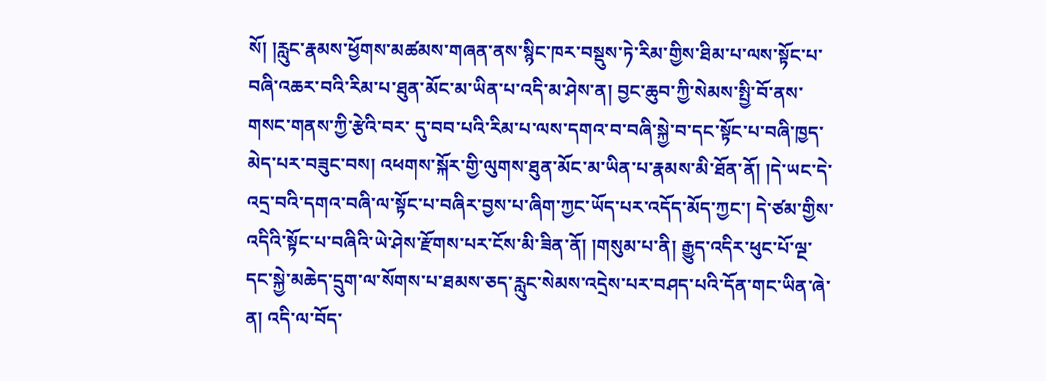སོ། །རླུང་རྣམས་ཕྱོགས་མཚམས་གཞན་ནས་སྙིང་ཁར་བསྡུས་ཏེ་རིམ་གྱིས་ཐིམ་པ་ལས་སྟོང་པ་བཞི་འཆར་བའི་རིམ་པ་ཐུན་མོང་མ་ཡིན་པ་འདི་མ་ཤེས་ན། བྱང་ཆུབ་ཀྱི་སེམས་སྤྱི་བོ་ནས་གསང་གནས་ཀྱི་རྩེའི་བར་ དུ་བབ་པའི་རིམ་པ་ལས་དགའ་བ་བཞི་སྐྱེ་བ་དང་སྟོང་པ་བཞི་ཁྱད་མེད་པར་བཟུང་བས། འཕགས་སྐོར་གྱི་ལུགས་ཐུན་མོང་མ་ཡིན་པ་རྣམས་མི་ཐོན་ནོ། །དེ་ཡང་དེ་འདྲ་བའི་དགའ་བཞི་ལ་སྟོང་པ་བཞིར་བྱས་པ་ཞིག་ཀྱང་ཡོད་པར་འདོད་མོད་ཀྱང་། དེ་ཙམ་གྱིས་ འདིའི་སྟོང་པ་བཞིའི་ཡེ་ཤེས་རྫོགས་པར་ངོས་མི་ཟིན་ནོ། །གསུམ་པ་ནི། རྒྱུད་འདིར་ཕུང་པོ་ལྔ་དང་སྐྱེ་མཆེད་དྲུག་ལ་སོགས་པ་ཐམས་ཅད་རླུང་སེམས་འདྲེས་པར་བཤད་པའི་དོན་གང་ཡིན་ཞེ་ན། འདི་ལ་བོད་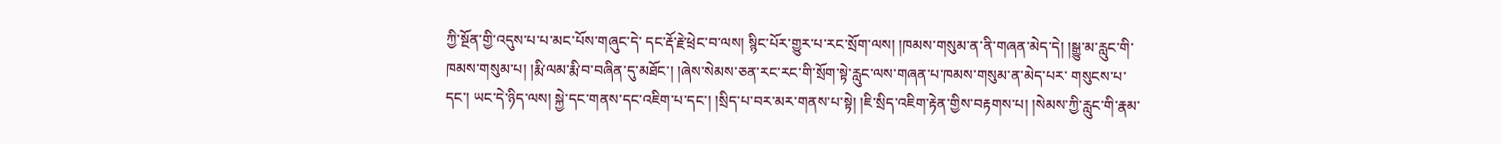ཀྱི་སྔོན་གྱི་འདུས་པ་པ་མང་པོས་གཞུང་དེ་ དང་རྡོ་རྗེ་ཕྲེང་བ་ལས། སྙིང་པོར་གྱུར་པ་རང་སྲོག་ལས། །ཁམས་གསུམ་ན་ནི་གཞན་མེད་དེ། །སྒྱུ་མ་རླུང་གི་ཁམས་གསུམ་པ། །རྨི་ལམ་རྨི་བ་བཞིན་དུ་མཐོང་། །ཞེས་སེམས་ཅན་རང་རང་གི་སྲོག་སྟེ་རླུང་ལས་གཞན་པ་ཁམས་གསུམ་ན་མེད་པར་ གསུངས་པ་དང་། ཡང་དེ་ཉིད་ལས། སྐྱེ་དང་གནས་དང་འཇིག་པ་དང་། །སྲིད་པ་བར་མར་གནས་པ་སྟེ། །ཇི་སྲིད་འཇིག་རྟེན་གྱིས་བརྟགས་པ། །སེམས་ཀྱི་རླུང་གི་རྣམ་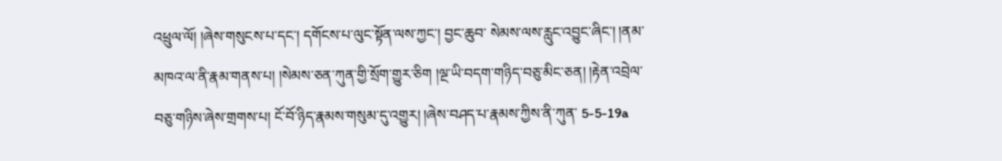འཕྲུལ་ལོ། །ཞེས་གསུངས་པ་དང་། དགོངས་པ་ལུང་སྟོན་ལས་ཀྱང་། བྱང་ཆུབ་ སེམས་ལས་རླུང་འབྱུང་ཞིང་། །ནམ་མཁའ་ལ་ནི་རྣམ་གནས་པ། །སེམས་ཅན་ཀུན་གྱི་སྲོག་གྱུར་ཅིག །ལྔ་ཡི་བདག་གཉིད་བཅུ་མིང་ཅན། །རྟེན་འབྲེལ་བཅུ་གཉིས་ཞེས་གྲགས་པ། ངོ་བོ་ཉིད་རྣམས་གསུམ་དུ་འགྱུར། །ཞེས་བཤད་པ་རྣམས་ཀྱིས་ནི་ཀུན་ 5-5-19a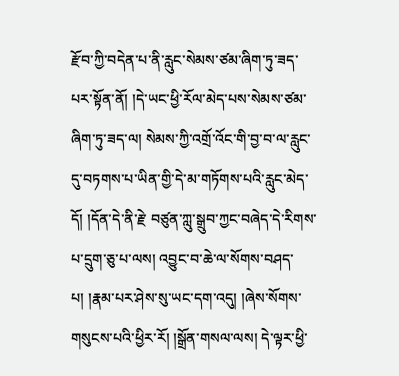རྫོབ་ཀྱི་བདེན་པ་ནི་རླུང་སེམས་ཙམ་ཞིག་ཏུ་ཟད་པར་སྟོན་ནོ། །དེ་ཡང་ཕྱི་རོལ་མེད་པས་སེམས་ཙམ་ཞིག་ཏུ་ཟད་ལ། སེམས་ཀྱི་འགྲོ་འོང་གི་བྱ་བ་ལ་རླུང་དུ་བཏགས་པ་ཡིན་གྱི་དེ་མ་གཏོགས་པའི་རླུང་མེད་དོ། །དོན་དེ་ནི་རྗེ་ བཙུན་ཀླུ་སྒྲུབ་ཀྱང་བཞེད་དེ་རིགས་པ་དྲུག་ཅུ་པ་ལས། འབྱུང་བ་ཆེ་ལ་སོགས་བཤད་པ། །རྣམ་པར་ཤེས་སུ་ཡང་དག་འདུ། །ཞེས་སོགས་གསུངས་པའི་ཕྱིར་རོ། །སྒྲོན་གསལ་ལས། དེ་ལྟར་ཕྱི་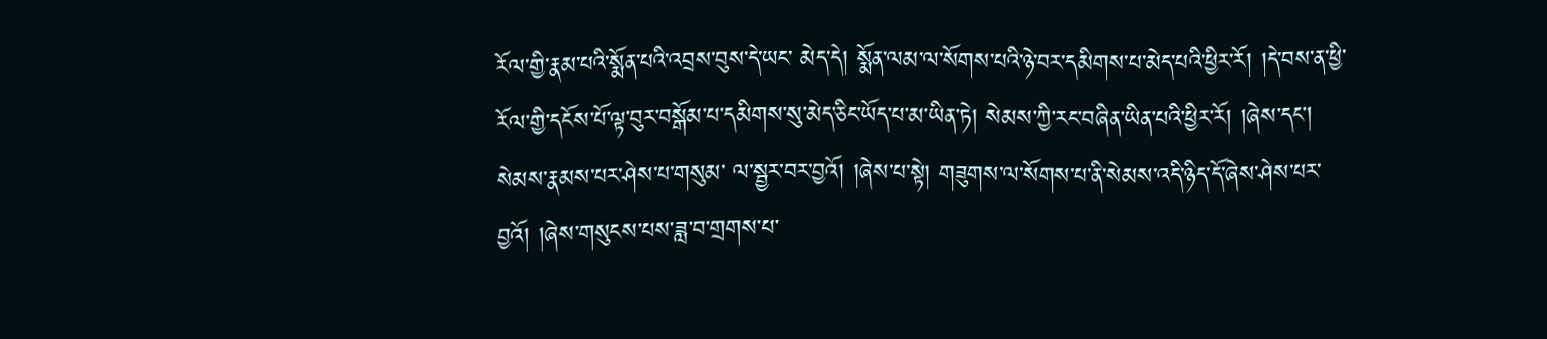རོལ་གྱི་རྣམ་པའི་སྨོན་པའི་འབྲས་བུས་དེ་ཡང་ མེད་དེ། སྨོན་ལམ་ལ་སོགས་པའི་ཉེ་བར་དམིགས་པ་མེད་པའི་ཕྱིར་རོ། །དེ་བས་ན་ཕྱི་རོལ་གྱི་དངོས་པོ་ལྟ་བུར་བསྒོམ་པ་དམིགས་སུ་མེད་ཅིང་ཡོད་པ་མ་ཡིན་ཏེ། སེམས་ཀྱི་རང་བཞིན་ཡིན་པའི་ཕྱིར་རོ། །ཞེས་དང་། སེམས་རྣམས་པར་ཤེས་པ་གསུམ་ ལ་སྦྱར་བར་བྱའོ། །ཞེས་པ་སྟེ། གཟུགས་ལ་སོགས་པ་ནི་སེམས་འདི་ཉིད་དོ་ཞེས་ཤེས་པར་བྱའོ། །ཞེས་གསུངས་པས་ཟླ་བ་གྲགས་པ་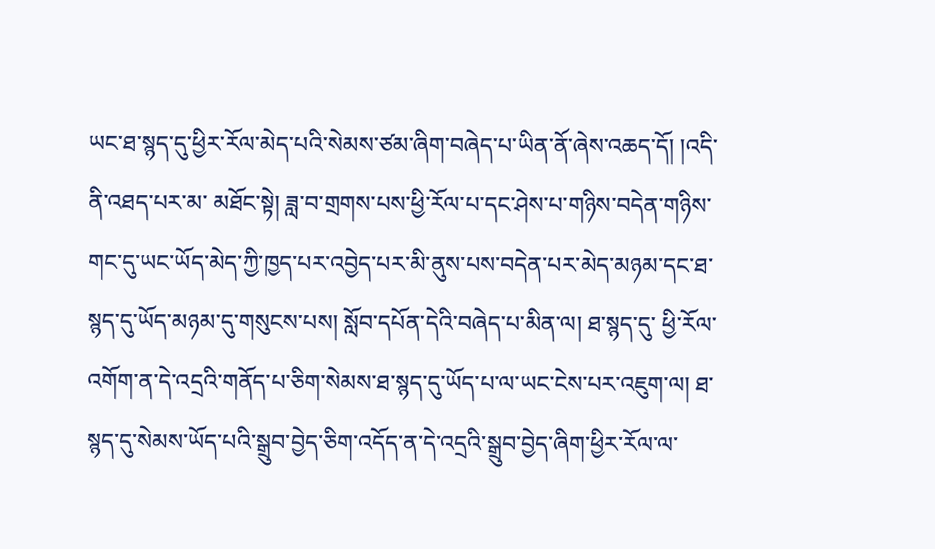ཡང་ཐ་སྙད་དུ་ཕྱིར་རོལ་མེད་པའི་སེམས་ཙམ་ཞིག་བཞེད་པ་ཡིན་ནོ་ཞེས་འཆད་དོ། །འདི་ནི་འཐད་པར་མ་ མཐོང་སྟེ། ཟླ་བ་གྲགས་པས་ཕྱི་རོལ་པ་དང་ཤེས་པ་གཉིས་བདེན་གཉིས་གང་དུ་ཡང་ཡོད་མེད་ཀྱི་ཁྱད་པར་འབྱེད་པར་མི་ནུས་པས་བདེན་པར་མེད་མཉམ་དང་ཐ་སྙད་དུ་ཡོད་མཉམ་དུ་གསུངས་པས། སློབ་དཔོན་དེའི་བཞེད་པ་མིན་ལ། ཐ་སྙད་དུ་ ཕྱི་རོལ་འགོག་ན་དེ་འདྲའི་གནོད་པ་ཅིག་སེམས་ཐ་སྙད་དུ་ཡོད་པ་ལ་ཡང་ངེས་པར་འཇུག་ལ། ཐ་སྙད་དུ་སེམས་ཡོད་པའི་སྒྲུབ་བྱེད་ཅིག་འདོད་ན་དེ་འདྲའི་སྒྲུབ་བྱེད་ཞིག་ཕྱིར་རོལ་ལ་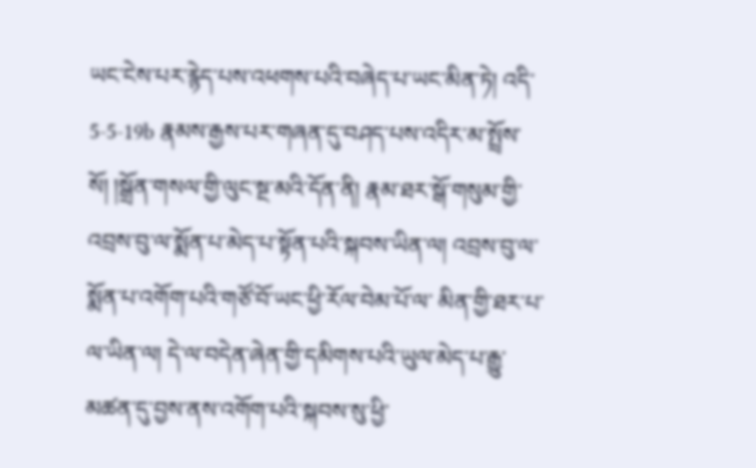ཡང་ངེས་པར་རྙེད་པས་འཕགས་པའི་བཞེད་པ་ཡང་མིན་ཏེ། འདི་ 5-5-19b རྣམས་རྒྱས་པར་གཞན་དུ་བཤད་པས་འདིར་མ་སྤྲོས་སོ། །སྒྲོན་གསལ་གྱི་ལུང་སྔ་མའི་དོན་ནི། རྣམ་ཐར་སྒོ་གསུམ་གྱི་འབྲས་བུ་ལ་སྨོན་པ་མེད་པ་སྟོན་པའི་སྐབས་ཡིན་ལ། འབྲས་བུ་ལ་སྨོན་པ་འགོག་པའི་གཙོ་བོ་ཡང་ཕྱི་རོལ་བེམ་པོ་ལ་ མིན་གྱི་ཐར་པ་ལ་ཡིན་ལ། དེ་ལ་བདེན་ཞེན་གྱི་དམིགས་པའི་ཡུལ་མེད་པ་རྒྱུ་མཚན་དུ་བྱས་ནས་འགོག་པའི་སྐབས་སུ་ཕྱི་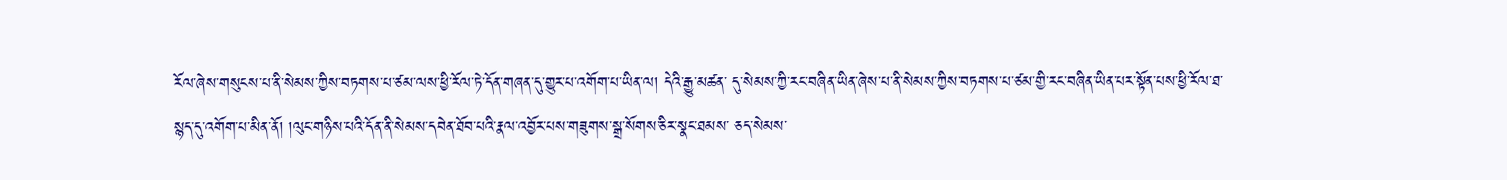རོལ་ཞེས་གསུངས་པ་ནི་སེམས་ཀྱིས་བཏགས་པ་ཙམ་ལས་ཕྱི་རོལ་ཏེ་དོན་གཞན་དུ་གྱུར་པ་འགོག་པ་ཡིན་ལ། དེའི་རྒྱུ་མཚན་ དུ་སེམས་ཀྱི་རང་བཞིན་ཡིན་ཞེས་པ་ནི་སེམས་ཀྱིས་བཏགས་པ་ཙམ་གྱི་རང་བཞིན་ཡིན་པར་སྟོན་པས་ཕྱི་རོལ་ཐ་སྙད་དུ་འགོག་པ་མིན་ནོ། །ལུང་གཉིས་པའི་དོན་ནི་སེམས་དབེན་ཐོབ་པའི་རྣལ་འབྱོར་པས་གཟུགས་སྒྲ་སོགས་ཅིར་སྣང་ཐམས་ ཅད་སེམས་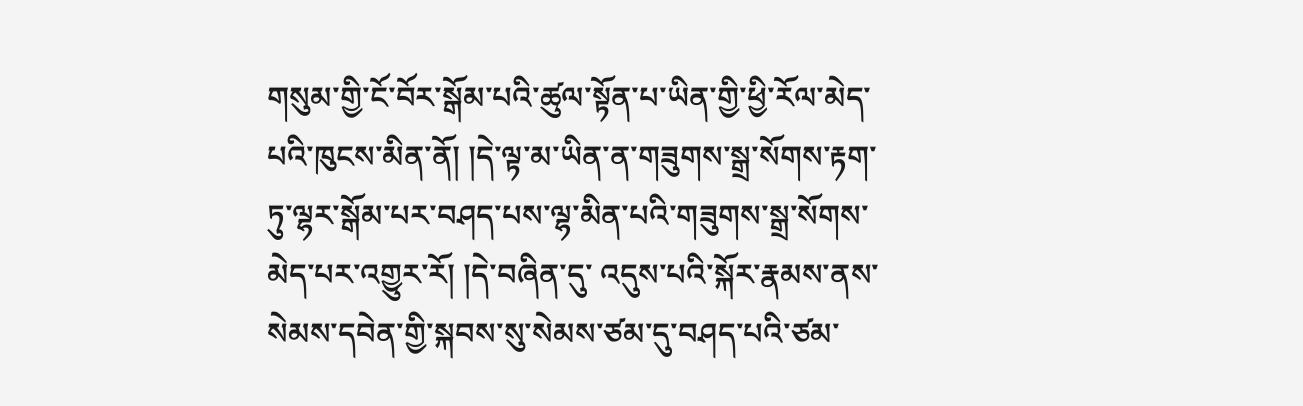གསུམ་གྱི་ངོ་བོར་སྒོམ་པའི་ཚུལ་སྟོན་པ་ཡིན་གྱི་ཕྱི་རོལ་མེད་པའི་ཁུངས་མིན་ནོ། །དེ་ལྟ་མ་ཡིན་ན་གཟུགས་སྒྲ་སོགས་རྟག་ཏུ་ལྷར་སྒོམ་པར་བཤད་པས་ལྷ་མིན་པའི་གཟུགས་སྒྲ་སོགས་མེད་པར་འགྱུར་རོ། །དེ་བཞིན་དུ་ འདུས་པའི་སྐོར་རྣམས་ནས་སེམས་དབེན་གྱི་སྐབས་སུ་སེམས་ཙམ་དུ་བཤད་པའི་ཙམ་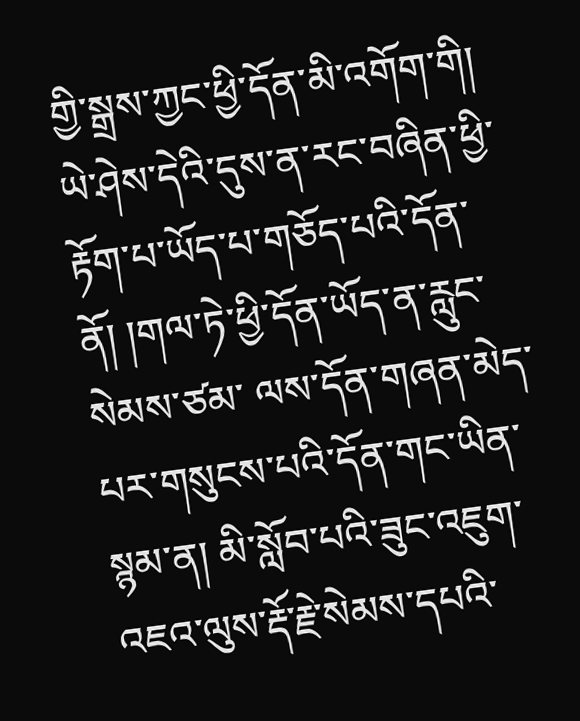གྱི་སྒྲས་ཀྱང་ཕྱི་དོན་མི་འགོག་གི། ཡེ་ཤེས་དེའི་དུས་ན་རང་བཞིན་ཕྱི་རྟོག་པ་ཡོད་པ་གཅོད་པའི་དོན་ནོ། །གལ་ཏེ་ཕྱི་དོན་ཡོད་ན་རླུང་སེམས་ཙམ་ ལས་དོན་གཞན་མེད་པར་གསུངས་པའི་དོན་གང་ཡིན་སྙམ་ན། མི་སློབ་པའི་ཟུང་འཇུག་འཇའ་ལུས་རྡོ་རྗེ་སེམས་དཔའི་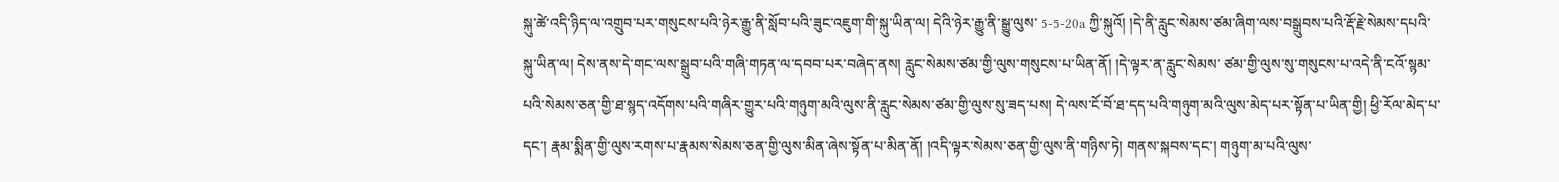སྐུ་ཚེ་འདི་ཉིད་ལ་འགྲུབ་པར་གསུངས་པའི་ཉེར་རྒྱུ་ནི་སློབ་པའི་ཟུང་འཇུག་གི་སྐུ་ཡིན་ལ། དེའི་ཉེར་རྒྱུ་ནི་སྒྱུ་ལུས་ 5-5-20a ཀྱི་སྐུའོ། །དེ་ནི་རླུང་སེམས་ཙམ་ཞིག་ལས་བསྒྲུབས་པའི་རྡོ་རྗེ་སེམས་དཔའི་སྐུ་ཡིན་ལ། དེས་ནས་དེ་གང་ལས་སྒྲུབ་པའི་གཞི་གཏན་ལ་དབབ་པར་བཞེད་ནས། རླུང་སེམས་ཙམ་གྱི་ལུས་གསུངས་པ་ཡིན་ནོ། །དེ་ལྟར་ན་རླུང་སེམས་ ཙམ་གྱི་ལུས་སུ་གསུངས་པ་འདེ་ནི་ངའོ་སྙམ་པའི་སེམས་ཅན་གྱི་ཐ་སྙད་འདོགས་པའི་གཞིར་གྱུར་པའི་གཉུག་མའི་ལུས་ནི་རླུང་སེམས་ཙམ་གྱི་ལུས་སུ་ཟད་པས། དེ་ལས་ངོ་བོ་ཐ་དད་པའི་གཉུག་མའི་ལུས་མེད་པར་སྟོན་པ་ཡིན་གྱི། ཕྱི་རོལ་མེད་པ་དང་། རྣམ་སྨིན་གྱི་ལུས་རགས་པ་རྣམས་སེམས་ཅན་གྱི་ལུས་མིན་ཞེས་སྟོན་པ་མིན་ནོ། །འདི་ལྟར་སེམས་ཅན་གྱི་ལུས་ནི་གཉིས་ཏེ། གནས་སྐབས་དང་། གཉུག་མ་པའི་ལུས་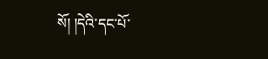སོ། །དེའི་དང་པོ་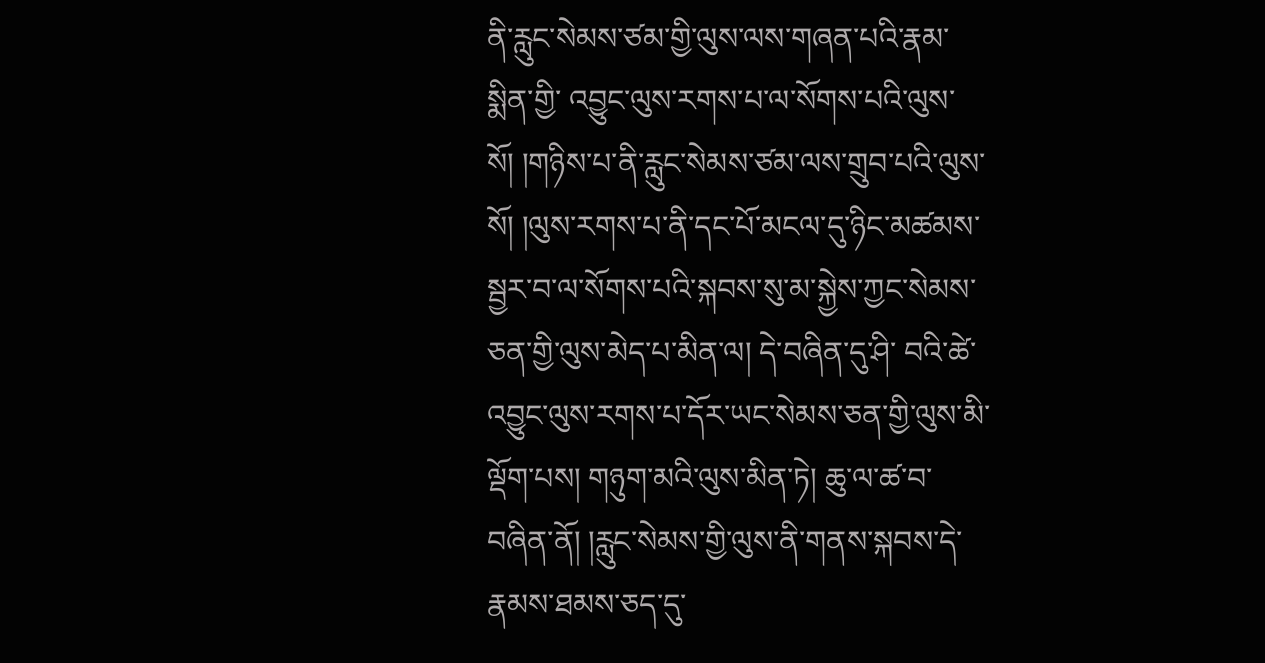ནི་རླུང་སེམས་ཙམ་གྱི་ལུས་ལས་གཞན་པའི་རྣམ་སྨིན་གྱི་ འབྱུང་ལུས་རགས་པ་ལ་སོགས་པའི་ལུས་སོ། །གཉིས་པ་ནི་རླུང་སེམས་ཙམ་ལས་གྲུབ་པའི་ལུས་སོ། །ལུས་རགས་པ་ནི་དང་པོ་མངལ་དུ་ཉིང་མཚམས་སྦྱར་བ་ལ་སོགས་པའི་སྐབས་སུ་མ་སྐྱེས་ཀྱང་སེམས་ཅན་གྱི་ལུས་མེད་པ་མིན་ལ། དེ་བཞིན་དུ་ཤི་ བའི་ཚེ་འབྱུང་ལུས་རགས་པ་དོར་ཡང་སེམས་ཅན་གྱི་ལུས་མི་ལྡོག་པས། གཉུག་མའི་ལུས་མིན་ཏེ། ཆུ་ལ་ཚ་བ་བཞིན་ནོ། །རླུང་སེམས་གྱི་ལུས་ནི་གནས་སྐབས་དེ་རྣམས་ཐམས་ཅད་དུ་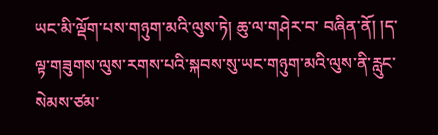ཡང་མི་ལྡོག་པས་གཉུག་མའི་ལུས་ཏེ། ཆུ་ལ་གཤེར་བ་ བཞིན་ནོ། །ད་ལྟ་གཟུགས་ལུས་རགས་པའི་སྐབས་སུ་ཡང་གཉུག་མའི་ལུས་ནི་རླུང་སེམས་ཙམ་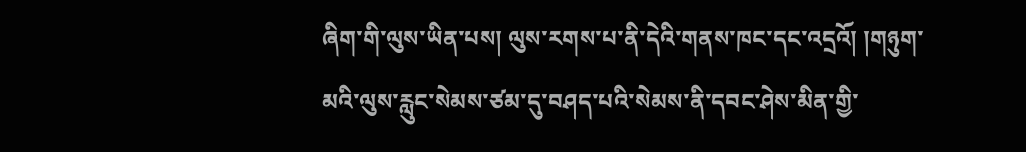ཞིག་གི་ལུས་ཡིན་པས། ལུས་རགས་པ་ནི་དེའི་གནས་ཁང་དང་འདྲའོ། །གཉུག་མའི་ལུས་རླུང་སེམས་ཙམ་དུ་བཤད་པའི་སེམས་ནི་དབང་ཤེས་མིན་གྱི་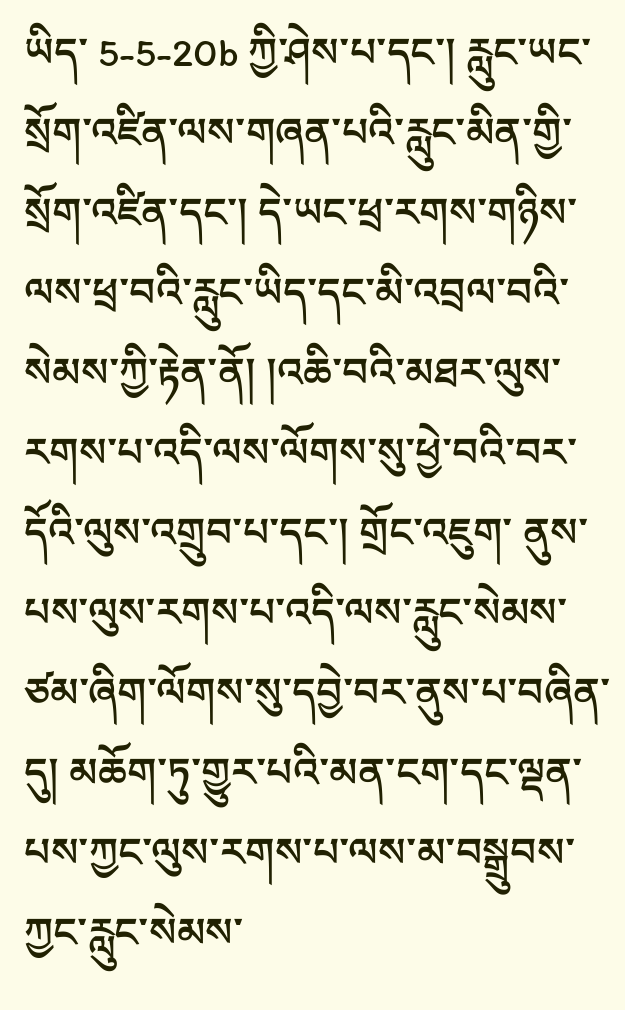ཡིད་ 5-5-20b ཀྱི་ཤེས་པ་དང་། རླུང་ཡང་སྲོག་འཛིན་ལས་གཞན་པའི་རླུང་མིན་གྱི་སྲོག་འཛིན་དང་། དེ་ཡང་ཕྲ་རགས་གཉིས་ལས་ཕྲ་བའི་རླུང་ཡིད་དང་མི་འབྲལ་བའི་སེམས་ཀྱི་རྟེན་ནོ། །འཆི་བའི་མཐར་ལུས་རགས་པ་འདི་ལས་ལོགས་སུ་ཕྱེ་བའི་བར་དོའི་ལུས་འགྲུབ་པ་དང་། གྲོང་འཇུག་ ནུས་པས་ལུས་རགས་པ་འདི་ལས་རླུང་སེམས་ཙམ་ཞིག་ལོགས་སུ་དབྱེ་བར་ནུས་པ་བཞིན་དུ། མཆོག་ཏུ་གྱུར་པའི་མན་ངག་དང་ལྡན་པས་ཀྱང་ལུས་རགས་པ་ལས་མ་བསྒྲུབས་ཀྱང་རླུང་སེམས་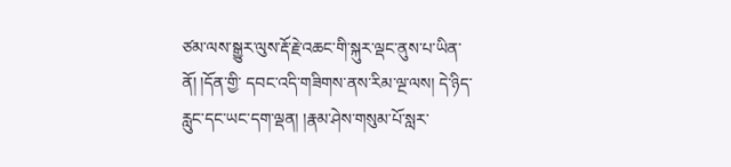ཙམ་ལས་སྒྱུར་ལུས་རྡོ་རྗེ་འཆང་གི་སྐུར་ལྡང་ནུས་པ་ཡིན་ནོ། །དོན་གྱི་ དབང་འདི་གཟིགས་ནས་རིམ་ལྔ་ལས། དེ་ཉིད་རླུང་དང་ཡང་དག་ལྡན། །རྣམ་ཤེས་གསུམ་པོ་སླར་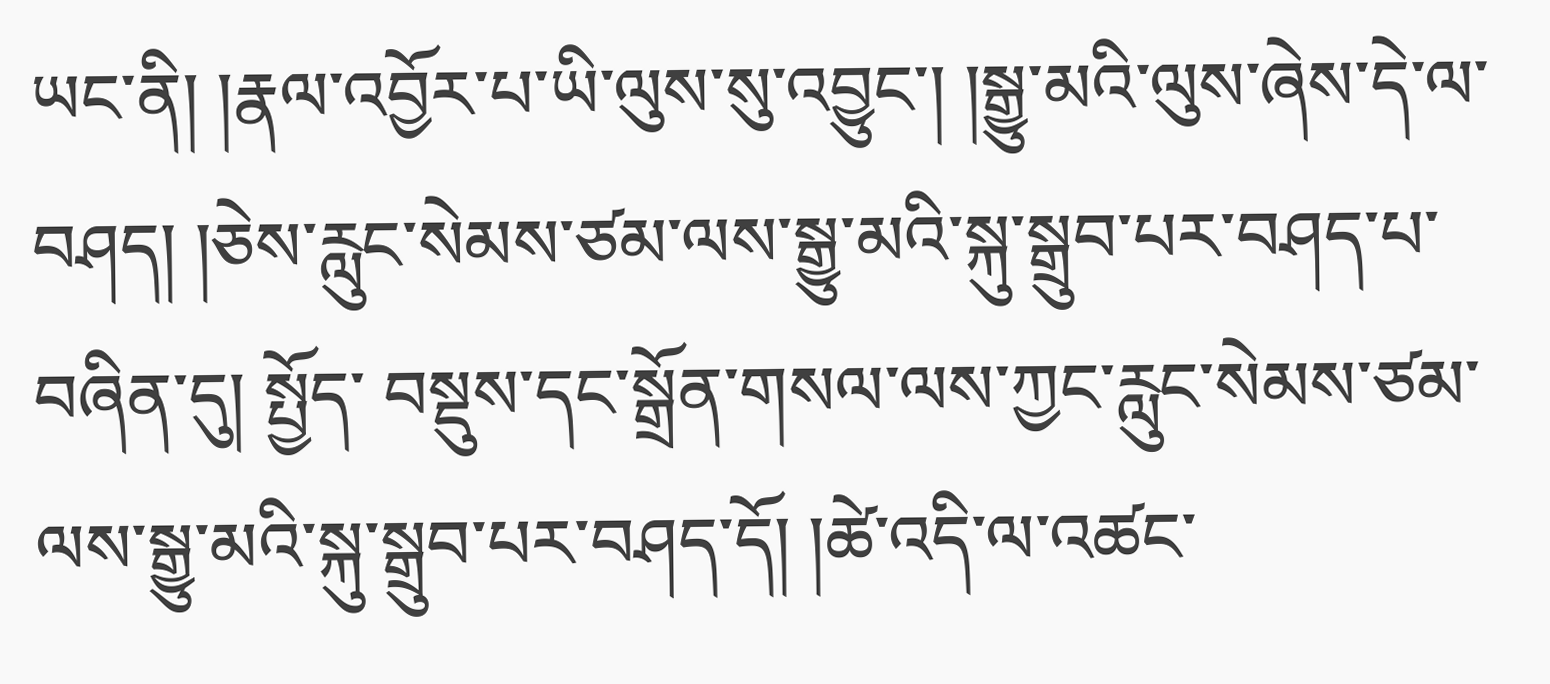ཡང་ནི། །རྣལ་འབྱོར་པ་ཡི་ལུས་སུ་འབྱུང་། །སྒྱུ་མའི་ལུས་ཞེས་དེ་ལ་བཤད། །ཅེས་རླུང་སེམས་ཙམ་ལས་སྒྱུ་མའི་སྐུ་སྒྲུབ་པར་བཤད་པ་བཞིན་དུ། སྤྱོད་ བསྡུས་དང་སྒྲོན་གསལ་ལས་ཀྱང་རླུང་སེམས་ཙམ་ལས་སྒྱུ་མའི་སྐུ་སྒྲུབ་པར་བཤད་དོ། །ཚེ་འདི་ལ་འཚང་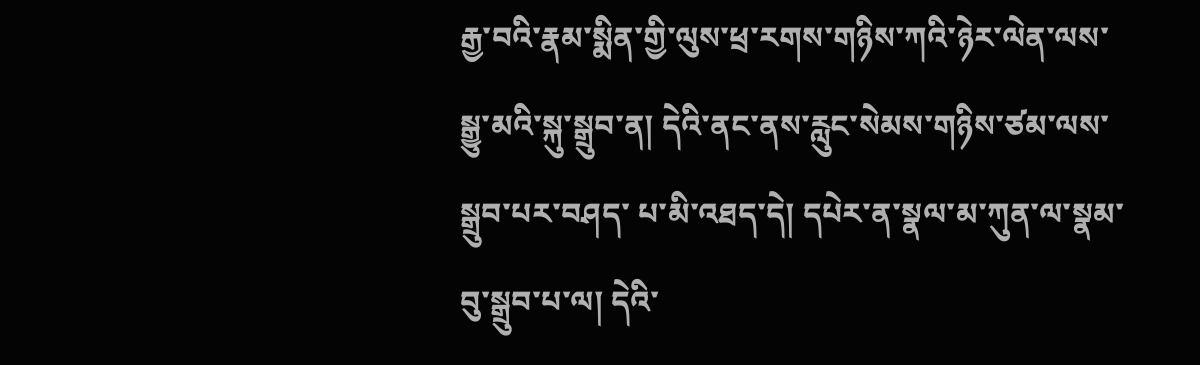རྒྱ་བའི་རྣམ་སྨིན་གྱི་ལུས་ཕྲ་རགས་གཉིས་ཀའི་ཉེར་ལེན་ལས་སྒྱུ་མའི་སྐུ་སྒྲུབ་ན། དེའི་ནང་ནས་རླུང་སེམས་གཉིས་ཙམ་ལས་སྒྲུབ་པར་བཤད་ པ་མི་འཐད་དེ། དཔེར་ན་སྣལ་མ་ཀུན་ལ་སྣམ་བུ་སྒྲུབ་པ་ལ། དེའི་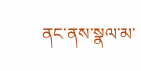ནང་ནས་སྣལ་མ་